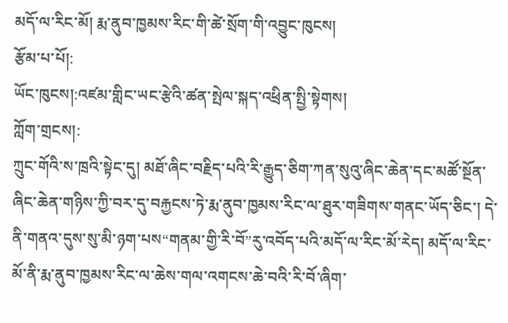མདོ་ལ་རིང་མོ། རྨ་ནུབ་ཁྱམས་རིང་གི་ཚེ་སྲོག་གི་འབྱུང་ཁུངས།
རྩོམ་པ་པོ།:
ཡོང་ཁུངས།:འཛམ་གླིང་ཡང་རྩེའི་ཚན་སྤེལ་སྐད་འཕྲིན་སྤྱི་སྟེགས།
ཀློག་གྲངས།:
ཀྲུང་གོའི་ས་ཁྲའི་སྟེང་དུ། མཐོ་ཞིང་བརྗིད་པའི་རི་རྒྱུད་ཅིག་ཀན་སུའུ་ཞིང་ཆེན་དང་མཚོ་སྔོན་ཞིང་ཆེན་གཉིས་ཀྱི་བར་དུ་བརྐྱངས་ཏེ་རྨ་ནུབ་ཁྱམས་རིང་ལ་ཐུར་གཟིགས་གནང་ཡོད་ཅིང་། དེ་ནི་གནའ་དུས་སུ་མི་ཉག་པས“གནམ་གྱི་རི་བོ”རུ་འབོད་པའི་མདོ་ལ་རིང་མོ་རེད། མདོ་ལ་རིང་མོ་ནི་རྨ་ནུབ་ཁྱམས་རིང་ལ་ཆེས་གལ་འགངས་ཆེ་བའི་རི་བོ་ཞིག་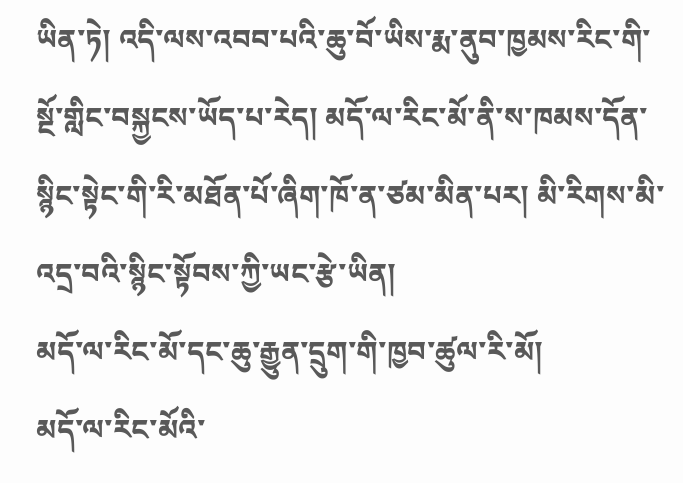ཡིན་ཏེ། འདི་ལས་འབབ་པའི་ཆུ་བོ་ཡིས་རྨ་ནུབ་ཁྱམས་རིང་གི་སྔོ་གླིང་བསྐྱངས་ཡོད་པ་རེད། མདོ་ལ་རིང་མོ་ནི་ས་ཁམས་དོན་སྙིང་སྟེང་གི་རི་མཐོན་པོ་ཞིག་ཁོ་ན་ཙམ་མིན་པར། མི་རིགས་མི་འདྲ་བའི་སྙིང་སྟོབས་ཀྱི་ཡང་རྩེ་ཡིན།
མདོ་ལ་རིང་མོ་དང་ཆུ་རྒྱུན་དྲུག་གི་ཁྱབ་ཚུལ་རི་མོ།
མདོ་ལ་རིང་མོའི་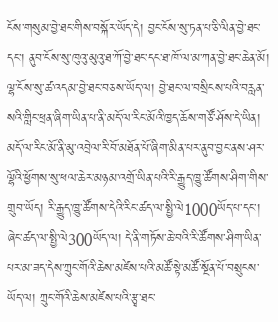ངོས་གསུམ་བྱེ་ཐང་གིས་བསྐོར་ཡོད་དེ། བྱང་ངོས་སུ་ཏན་པ་ཅི་ལིན་བྱེ་ཐང་དང་། ནུབ་ངོས་སུ་ཁུའུ་མུའུ་ཐ་ཀོ་བྱེ་ཐང་དང་ཐ་ཁོ་ལ་མ་ཀན་བྱེ་ཐང་ཆེན་མོ། ལྷ་ངོས་སུ་ཚ་འདམ་བྱེ་ཐང་བཅས་ཡོད་ལ། བྱེ་ཐང་ལ་བསྲིངས་པའི་བརླན་སའི་གླིང་ཕྲན་ཞིག་ཡིན་པ་ནི་མདོ་ལ་རིང་མོའི་ཁྱད་ཆོས་གཙོ་ཤོས་དེ་ཡིན།
མདོ་ལ་རིང་མོ་ནི་མུ་འབྲེལ་རི་བོ་མཐོན་པོ་ཞིག་མིན་པར་ནུབ་བྱང་ནས་ཤར་ལྷོའི་ཕྱོགས་སུ་ཕལ་ཆེར་མཉམ་འགྲོ་ཡིན་པའི་རི་རྒྱུད་ཁྱུ་ཚོགས་ཤིག་གིས་གྲུབ་ཡོད། རི་རྒྱུད་ཁྱུ་ཚོགས་དེའི་རིང་ཚད་ལ་སྤྱི་ལེ1000ཡོད་པ་དང་། ཞེང་ཚད་ལ་སྤྱི་ལེ300ཡོད་ལ། དེ་ནི་གཏོས་ཆེ་བའི་རི་ཚོགས་ཤིག་ཡིན་པར་མ་ཟད་དེས་ཀྲུང་གོའི་ཆེས་མཛེས་པའི་མཚོ་སྟེ་མཚོ་སྔོན་པོ་བསྲུངས་ཡོད་ལ། ཀྲུང་གོའི་ཆེས་མཛེས་པའི་རྩྭ་ཐང་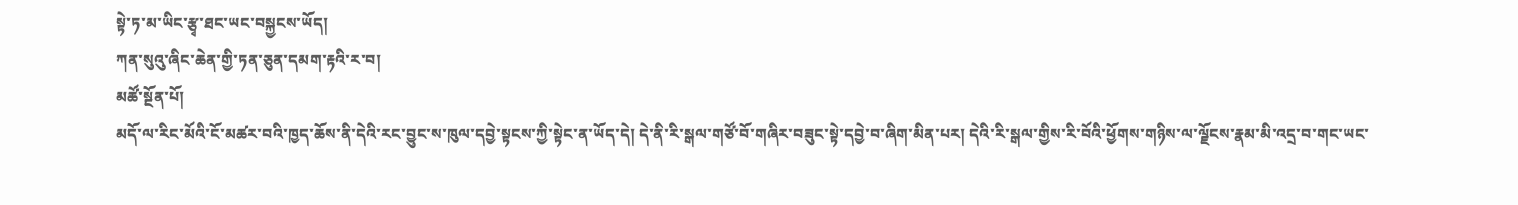སྟེ་ཏ་མ་ཡིང་རྩྭ་ཐང་ཡང་བསྐྱངས་ཡོད།
ཀན་སུའུ་ཞིང་ཆེན་གྱི་ཏན་ཅུན་དམག་རྟའི་ར་བ།
མཚོ་སྔོན་པོ།
མདོ་ལ་རིང་མོའི་ངོ་མཚར་བའི་ཁྱད་ཆོས་ནི་དེའི་རང་བྱུང་ས་ཁུལ་དབྱེ་སྟངས་ཀྱི་སྟེང་ན་ཡོད་དེ། དེ་ནི་རི་སྒལ་གཙོ་བོ་གཞིར་བཟུང་སྟེ་དབྱེ་བ་ཞིག་མིན་པར། དེའི་རི་སྒལ་གྱིས་རི་བོའི་ཕྱོགས་གཉིས་ལ་ལྗོངས་རྣམ་མི་འདྲ་བ་གང་ཡང་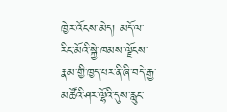ཁྱེར་འོངས་མེད། མདོ་ལ་རིང་མོའི་སྐྱེ་ཁམས་ལྗོངས་རྣམ་གྱི་ཁྱད་པར་ནི་ཞི་བདེ་རྒྱ་མཚོའི་ཤར་ལྷོའི་དུས་རླུང་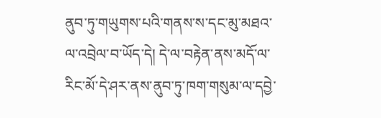ནུབ་ཏུ་གཡུགས་པའི་གནས་ས་དང་མུ་མཐའ་ལ་འབྲེལ་བ་ཡོད་དེ། དེ་ལ་བརྟེན་ནས་མདོ་ལ་རིང་མོ་དེ་ཤར་ནས་ནུབ་ཏུ་ཁག་གསུམ་ལ་དབྱེ་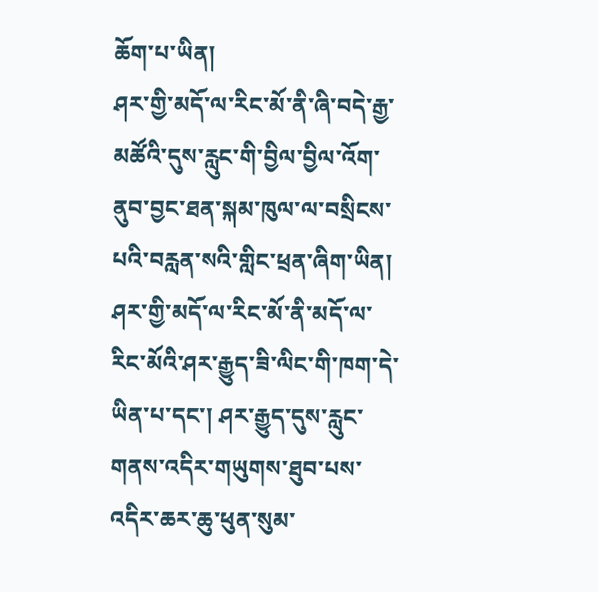ཆོག་པ་ཡིན།
ཤར་གྱི་མདོ་ལ་རིང་མོ་ནི་ཞི་བདེ་རྒྱ་མཚོའི་དུས་རླུང་གི་བྱིལ་བྱིལ་འོག་ནུབ་བྱང་ཐན་སྐམ་ཁུལ་ལ་བསྲིངས་པའི་བརླན་སའི་གླིང་ཕྲན་ཞིག་ཡིན།
ཤར་གྱི་མདོ་ལ་རིང་མོ་ནི་མདོ་ལ་རིང་མོའི་ཤར་རྒྱུད་ཟི་ལིང་གི་ཁག་དེ་ཡིན་པ་དང་། ཤར་རྒྱུད་དུས་རླུང་གནས་འདིར་གཡུགས་ཐུབ་པས་འདིར་ཆར་ཆུ་ཕུན་སུམ་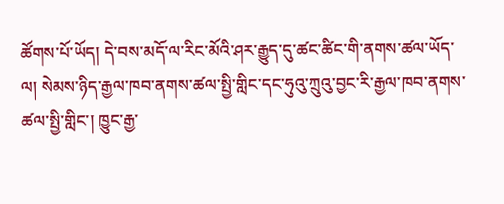ཚོགས་པོ་ཡོད། དེ་བས་མདོ་ལ་རིང་མོའི་ཤར་རྒྱུད་དུ་ཚང་ཚིང་གི་ནགས་ཚལ་ཡོད་ལ། སེམས་ཉིད་རྒྱལ་ཁབ་ནགས་ཚལ་སྤྱི་གླིང་དང་ཧུའུ་ཀྲུའུ་བྱང་རི་རྒྱལ་ཁབ་ནགས་ཚལ་སྤྱི་གླིང་། ཁྱུང་རྒྱ་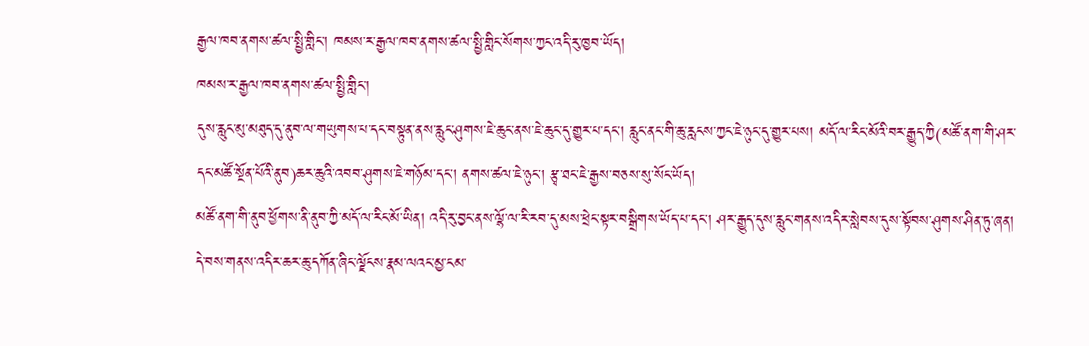རྒྱལ་ཁབ་ནགས་ཚལ་སྤྱི་གླིང་། ཁམས་ར་རྒྱལ་ཁབ་ནགས་ཚལ་སྤྱི་གླིང་སོགས་ཀྱང་འདི་རུ་ཁྱབ་ཡོད།
ཁམས་ར་རྒྱལ་ཁབ་ནགས་ཚལ་སྤྱི་གླིང་།
དུས་རླུང་མུ་མཐུད་དུ་ནུབ་ལ་གཡུགས་པ་དང་བསྟུན་ནས་རླུང་ཤུགས་ཇེ་ཆུང་ནས་ཇེ་ཆུང་དུ་གྱུར་པ་དང་། རླུང་ནང་གི་ཆུ་རླངས་ཀྱང་ཇེ་ཉུང་དུ་གྱུར་པས། མདོ་ལ་རིང་མོའི་བར་རྒྱུད་ཀྱི(མཚོ་ནག་གི་ཤར་དང་མཚོ་སྔོན་པོའི་ནུབ)ཆར་ཆུའི་འབབ་ཤུགས་ཇེ་གཉོམ་དང་། ནགས་ཚལ་ཇེ་ཉུང་། རྩྭ་ཐང་ཇེ་རྒྱས་བཅས་སུ་སོང་ཡོད།
མཚོ་ནག་གི་ནུབ་ཕྱོགས་ནི་ནུབ་ཀྱི་མདོ་ལ་རིང་མོ་ཡིན། འདི་རུ་བྱང་ནས་ལྷོ་ལ་རི་རབ་དུ་མས་ཕྲེང་སྟར་བསྒྲིགས་ཡོད་པ་དང་། ཤར་རྒྱུད་དུས་རླུང་གནས་འདིར་སླེབས་དུས་སྟོབས་ཤུགས་ཤིན་ཏུ་ཞན། དེ་བས་གནས་འདིར་ཆར་ཆུ་དཀོན་ཞིང་ལྗོངས་རྣམ་ལའང་མྱ་ངམ་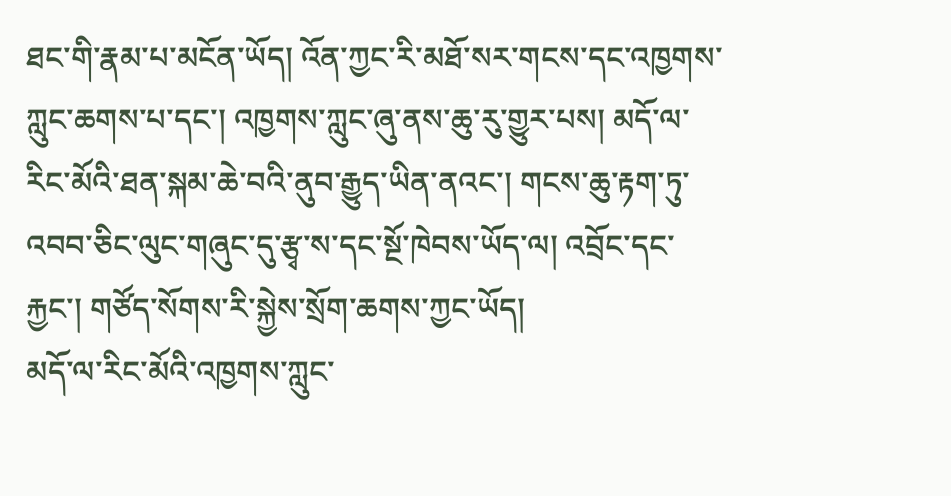ཐང་གི་རྣམ་པ་མངོན་ཡོད། འོན་ཀྱང་རི་མཐོ་སར་གངས་དང་འཁྱགས་ཀླུང་ཆགས་པ་དང་། འཁྱགས་ཀླུང་ཞུ་ནས་ཆུ་རུ་གྱུར་པས། མདོ་ལ་རིང་མོའི་ཐན་སྐམ་ཆེ་བའི་ནུབ་རྒྱུད་ཡིན་ནའང་། གངས་ཆུ་རྟག་ཏུ་འབབ་ཅིང་ལུང་གཞུང་དུ་རྩྭ་ས་དང་སྔོ་ཁེབས་ཡོད་ལ། འབྲོང་དང་རྐྱང་། གཙོད་སོགས་རི་སྐྱེས་སྲོག་ཆགས་ཀྱང་ཡོད།
མདོ་ལ་རིང་མོའི་འཁྱགས་ཀླུང་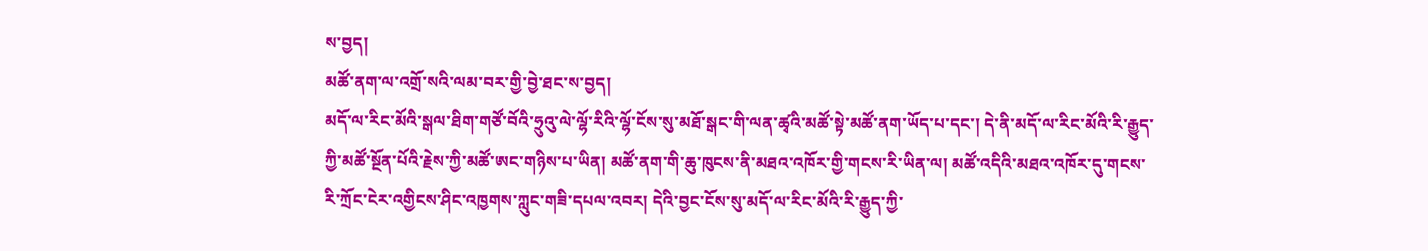ས་བྱད།
མཚོ་ནག་ལ་འགྲོ་སའི་ལམ་བར་གྱི་བྱེ་ཐང་ས་བྱད།
མདོ་ལ་རིང་མོའི་སྒལ་ཐིག་གཙོ་བོའི་ཧྲུའུ་ལེ་ལྷོ་རིའི་ལྷོ་ངོས་སུ་མཐོ་སྒང་གི་ལན་ཚྭའི་མཚོ་སྟེ་མཚོ་ནག་ཡོད་པ་དང་། དེ་ནི་མདོ་ལ་རིང་མོའི་རི་རྒྱུད་ཀྱི་མཚོ་སྔོན་པོའི་རྗེས་ཀྱི་མཚོ་ཨང་གཉིས་པ་ཡིན། མཚོ་ནག་གི་ཆུ་ཁུངས་ནི་མཐའ་འཁོར་གྱི་གངས་རི་ཡིན་ལ། མཚོ་འདིའི་མཐའ་འཁོར་དུ་གངས་རི་ཀྲོང་ངེར་འགྱིངས་ཤིང་འཁྱགས་ཀླུང་གཟི་དཔལ་འབར། དེའི་བྱང་ངོས་སུ་མདོ་ལ་རིང་མོའི་རི་རྒྱུད་ཀྱི་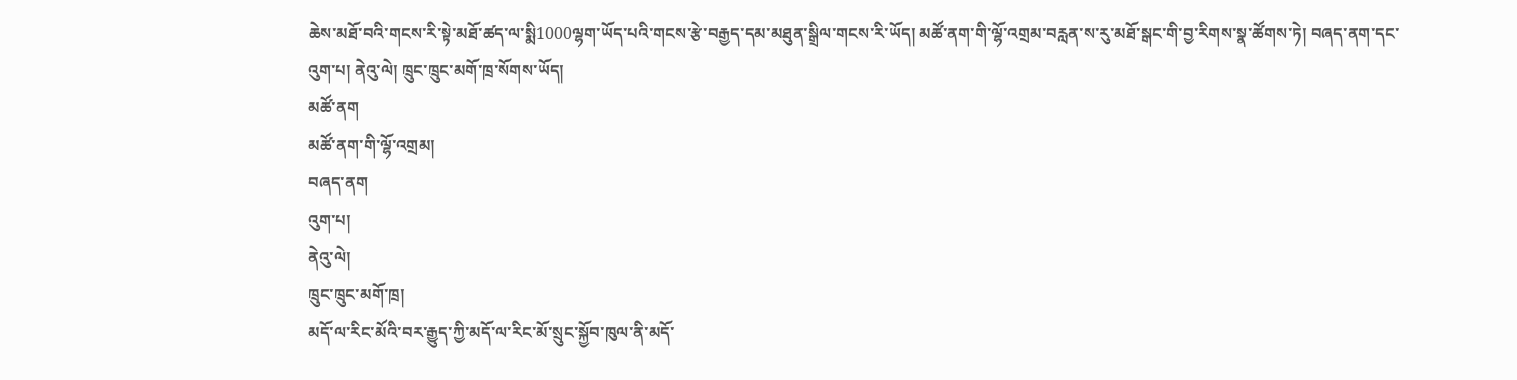ཆེས་མཐོ་བའི་གངས་རི་སྟེ་མཐོ་ཚད་ལ་སྨི1000ལྷག་ཡོད་པའི་གངས་རྩེ་བརྒྱད་དམ་མཐུན་སྒྲིལ་གངས་རི་ཡོད། མཚོ་ནག་གི་ལྷོ་འགྲམ་བརླན་ས་རུ་མཐོ་སྒང་གི་བྱ་རིགས་སྣ་ཚོགས་ཏེ། བཞད་ནག་དང་འུག་པ། ནེའུ་ལེ། ཁྲུང་ཁྲུང་མགོ་ཁྲ་སོགས་ཡོད།
མཚོ་ནག
མཚོ་ནག་གི་ལྷོ་འགྲམ།
བཞད་ནག
འུག་པ།
ནེའུ་ལེ།
ཁྲུང་ཁྲུང་མགོ་ཁྲ།
མདོ་ལ་རིང་མོའི་བར་རྒྱུད་ཀྱི་མདོ་ལ་རིང་མོ་སྲུང་སྐྱོབ་ཁུལ་ནི་མདོ་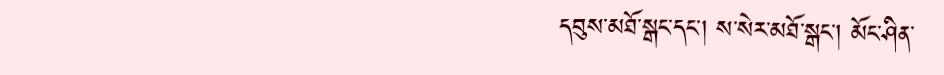དབུས་མཐོ་སྒང་དང་། ས་སེར་མཐོ་སྒང་། མོང་ཤིན་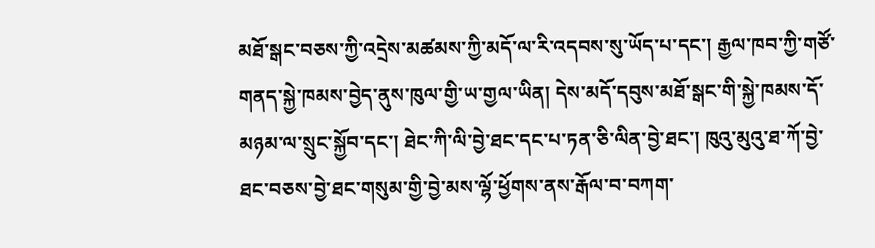མཐོ་སྒང་བཅས་ཀྱི་འདྲེས་མཚམས་ཀྱི་མདོ་ལ་རི་འདབས་སུ་ཡོད་པ་དང་། རྒྱལ་ཁབ་ཀྱི་གཙོ་གནད་སྐྱེ་ཁམས་བྱེད་ནུས་ཁུལ་གྱི་ཡ་གྱལ་ཡིན། དེས་མདོ་དབུས་མཐོ་སྒང་གི་སྐྱེ་ཁམས་དོ་མཉམ་ལ་སྲུང་སྐྱོབ་དང་། ཐེང་ཀི་ལི་བྱེ་ཐང་དང་པ་ཏན་ཅི་ལིན་བྱེ་ཐང་། ཁུའུ་མུའུ་ཐ་ཀོ་བྱེ་ཐང་བཅས་བྱེ་ཐང་གསུམ་གྱི་བྱེ་མས་ལྷོ་ཕྱོགས་ནས་རྒོལ་བ་བཀག་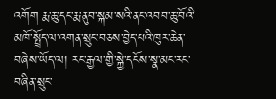འགོག རྨ་ཆུ་དང་རྨ་ནུབ་སྐམ་སའི་ནང་འབབ་ཆུ་བོའི་མཁོ་སྤྲོད་ལ་འགན་སྲུང་བཅས་བྱེད་པའི་ཁུར་ཆེན་བཞེས་ཡོད་ལ། རང་རྒྱལ་གྱི་སྐྱེ་དངོས་སྣ་མང་རང་བཞིན་སྲུང་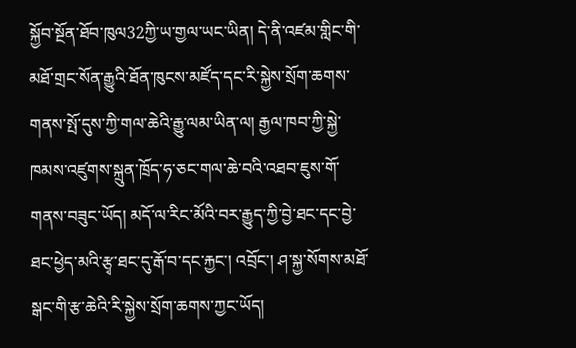སྐྱོབ་སྔོན་ཐོབ་ཁུལ32ཀྱི་ཡ་གྱལ་ཡང་ཡིན། དེ་ནི་འཛམ་གླིང་གི་མཐོ་གྲང་སོན་རྒྱུའི་ཐོན་ཁུངས་མཛོད་དང་རི་སྐྱེས་སྲོག་ཆགས་གནས་སྤོ་དུས་ཀྱི་གལ་ཆེའི་རྒྱུ་ལམ་ཡིན་ལ། རྒྱལ་ཁབ་ཀྱི་སྐྱེ་ཁམས་འཛུགས་སྐྲུན་ཁྲོད་ཧ་ཅང་གལ་ཆེ་བའི་འཐབ་ཇུས་གོ་གནས་བཟུང་ཡོད། མདོ་ལ་རིང་མོའི་བར་རྒྱུད་ཀྱི་བྱེ་ཐང་དང་བྱེ་ཐང་ཕྱེད་མའི་རྩྭ་ཐང་དུ་རྒོ་བ་དང་རྐྱང་། འབྲོང་། ཤ་སྐྱ་སོགས་མཐོ་སྒང་གི་རྩ་ཆེའི་རི་སྐྱེས་སྲོག་ཆགས་ཀྱང་ཡོད།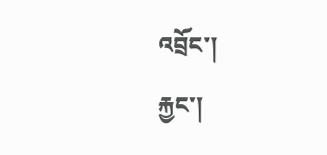འབྲོང་།
རྐྱང་།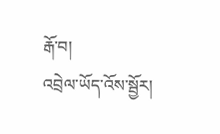རྒོ་བ།
འབྲེལ་ཡོད་འོས་སྦྱོར།